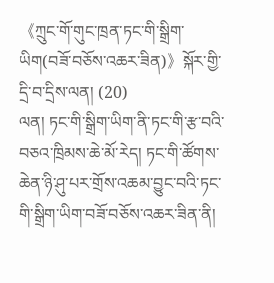《ཀྲུང་གོ་གུང་ཁྲན་ཏང་གི་སྒྲིག་ཡིག(བཟོ་བཅོས་འཆར་ཟིན)》སྐོར་གྱི་དྲི་བ་དྲིས་ལན། (20)
ལན། ཏང་གི་སྒྲིག་ཡིག་ནི་ཏང་གི་རྩ་བའི་བཅའ་ཁྲིམས་ཆེ་མོ་རེད། ཏང་གི་ཚོགས་ཆེན་ཉི་ཤུ་པར་གྲོས་འཆམ་བྱུང་བའི་ཏང་གི་སྒྲིག་ཡིག་བཟོ་བཅོས་འཆར་ཟིན་ནི།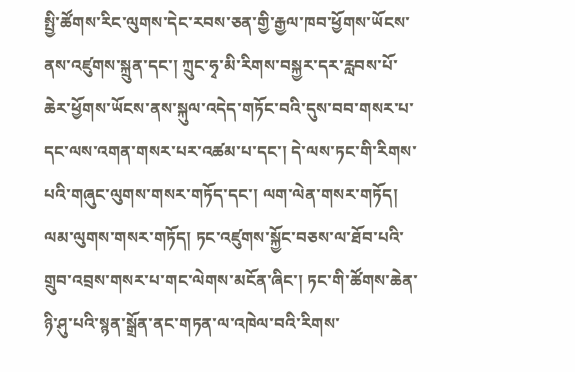སྤྱི་ཚོགས་རིང་ལུགས་དེང་རབས་ཅན་གྱི་རྒྱལ་ཁབ་ཕྱོགས་ཡོངས་ནས་འཛུགས་སྐྲུན་དང་། ཀྲུང་ཧྭ་མི་རིགས་བསྐྱར་དར་རླབས་པོ་ཆེར་ཕྱོགས་ཡོངས་ནས་སྐུལ་འདེད་གཏོང་བའི་དུས་བབ་གསར་པ་དང་ལས་འགན་གསར་པར་འཚམ་པ་དང་། དེ་ལས་ཏང་གི་རིགས་པའི་གཞུང་ལུགས་གསར་གཏོད་དང་། ལག་ལེན་གསར་གཏོད། ལམ་ལུགས་གསར་གཏོད། ཏང་འཛུགས་སྐྱོང་བཅས་ལ་ཐོབ་པའི་གྲུབ་འབྲས་གསར་པ་གང་ལེགས་མངོན་ཞིང་། ཏང་གི་ཚོགས་ཆེན་ཉི་ཤུ་པའི་སྙན་སྒྲོན་ནང་གཏན་ལ་འཁེལ་བའི་རིགས་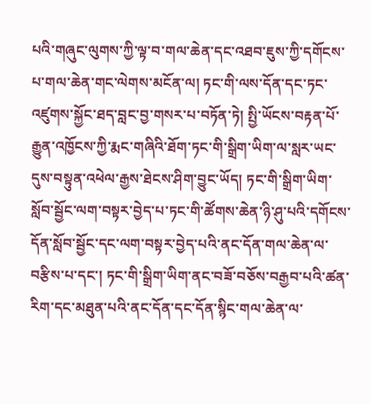པའི་གཞུང་ལུགས་ཀྱི་ལྟ་བ་གལ་ཆེན་དང་འཐབ་ཇུས་ཀྱི་དགོངས་པ་གལ་ཆེན་གང་ལེགས་མངོན་ལ། ཏང་གི་ལས་དོན་དང་ཏང་འཛུགས་སྐྱོང་ཐད་བླང་བྱ་གསར་པ་བཏོན་ཏེ། སྤྱི་ཡོངས་བརྟན་པོ་རྒྱུན་འཁྱོངས་ཀྱི་རྨང་གཞིའི་ཐོག་ཏང་གི་སྒྲིག་ཡིག་ལ་སླར་ཡང་དུས་བསྟུན་འཕེལ་རྒྱས་ཐེངས་ཤིག་བྱུང་ཡོད། ཏང་གི་སྒྲིག་ཡིག་སློབ་སྦྱོང་ལག་བསྟར་བྱེད་པ་ཏང་གི་ཚོགས་ཆེན་ཉི་ཤུ་པའི་དགོངས་དོན་སློབ་སྦྱོང་དང་ལག་བསྟར་བྱེད་པའི་ནང་དོན་གལ་ཆེན་ལ་བརྩིས་པ་དང་། ཏང་གི་སྒྲིག་ཡིག་ནང་བཟོ་བཅོས་བརྒྱབ་པའི་ཚན་རིག་དང་མཐུན་པའི་ནང་དོན་དང་དོན་སྙིང་གལ་ཆེན་ལ་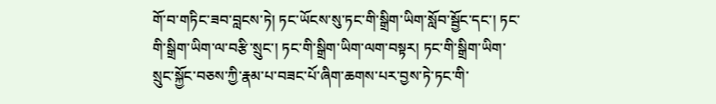གོ་བ་གཏིང་ཟབ་བླངས་ཏེ། ཏང་ཡོངས་སུ་ཏང་གི་སྒྲིག་ཡིག་སློབ་སྦྱོང་དང་། ཏང་གི་སྒྲིག་ཡིག་ལ་བརྩི་སྲུང་། ཏང་གི་སྒྲིག་ཡིག་ལག་བསྟར། ཏང་གི་སྒྲིག་ཡིག་སྲུང་སྐྱོང་བཅས་ཀྱི་རྣམ་པ་བཟང་པོ་ཞིག་ཆགས་པར་བྱས་ཏེ་ཏང་གི་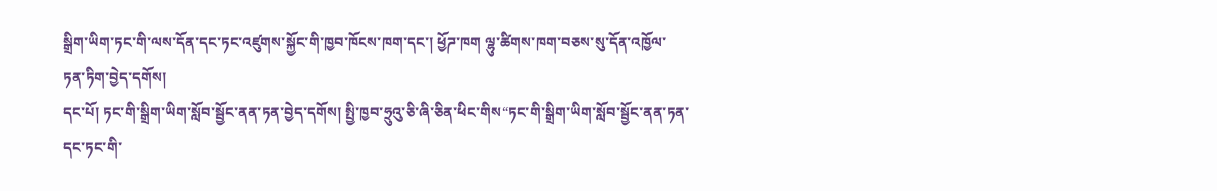སྒྲིག་ཡིག་ཏང་གི་ལས་དོན་དང་ཏང་འཛུགས་སྐྱོང་གི་ཁྱབ་ཁོངས་ཁག་དང་། ཕྱོཌ་ཁག ལྷུ་ཚིགས་ཁག་བཅས་སུ་དོན་འཁྱོལ་ཏན་ཏིག་བྱེད་དགོས།
དང་པོ། ཏང་གི་སྒྲིག་ཡིག་སློབ་སྦྱོང་ནན་ཏན་བྱེད་དགོས། སྤྱི་ཁྱབ་ཧྲུའུ་ཅི་ཞི་ཅིན་ཕིང་གིས“ཏང་གི་སྒྲིག་ཡིག་སློབ་སྦྱོང་ནན་ཏན་དང་ཏང་གི་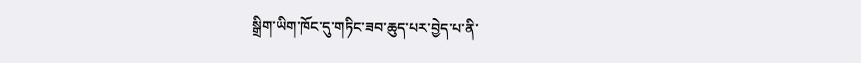སྒྲིག་ཡིག་ཁོང་དུ་གཏིང་ཟབ་ཆུད་པར་བྱེད་པ་ནི་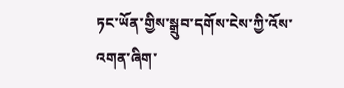ཏང་ཡོན་གྱིས་སྒྲུབ་དགོས་ངེས་ཀྱི་འོས་འགན་ཞིག་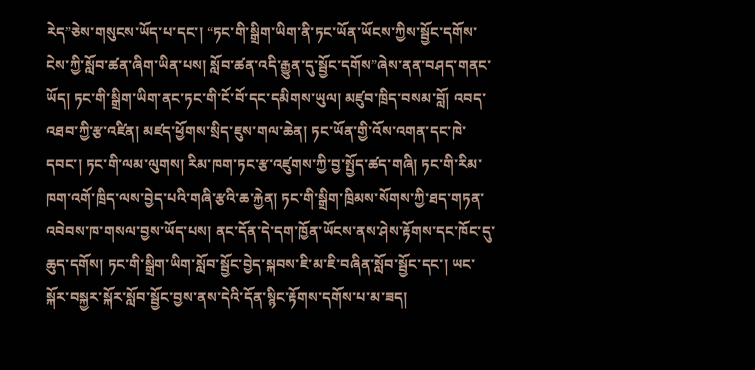རེད”ཅེས་གསུངས་ཡོད་པ་དང་། “ཏང་གི་སྒྲིག་ཡིག་ནི་ཏང་ཡོན་ཡོངས་ཀྱིས་སྦྱོང་དགོས་ངེས་ཀྱི་སློབ་ཚན་ཞིག་ཡིན་པས། སློབ་ཚན་འདི་རྒྱུན་དུ་སྦྱོང་དགོས”ཞེས་ནན་བཤད་གནང་ཡོད། ཏང་གི་སྒྲིག་ཡིག་ནང་ཏང་གི་ངོ་བོ་དང་དམིགས་ཡུལ། མཛུབ་ཁྲིད་བསམ་བློ། འབད་འཐབ་ཀྱི་རྩ་འཛིན། མཛད་ཕྱོགས་སྲིད་ཇུས་གལ་ཆེན། ཏང་ཡོན་གྱི་འོས་འགན་དང་ཁེ་དབང་། ཏང་གི་ལམ་ལུགས། རིམ་ཁག་ཏང་རྩ་འཛུགས་ཀྱི་བྱ་སྤྱོད་ཚད་གཞི། ཏང་གི་རིམ་ཁག་འགོ་ཁྲིད་ལས་བྱེད་པའི་གཞི་རྩའི་ཆ་རྐྱེན། ཏང་གི་སྒྲིག་ཁྲིམས་སོགས་ཀྱི་ཐད་གཏན་འབེབས་ཁ་གསལ་བྱས་ཡོད་པས། ནང་དོན་དེ་དག་ཁྱོན་ཡོངས་ནས་ཤེས་རྟོགས་དང་ཁོང་དུ་ཆུད་དགོས། ཏང་གི་སྒྲིག་ཡིག་སློབ་སྦྱོང་བྱེད་སྐབས་ཇི་མ་ཇི་བཞིན་སློབ་སྦྱོང་དང་། ཡང་སྐོར་བསྐྱར་སྐོར་སློབ་སྦྱོང་བྱས་ནས་དེའི་དོན་སྙིང་རྟོགས་དགོས་པ་མ་ཟད།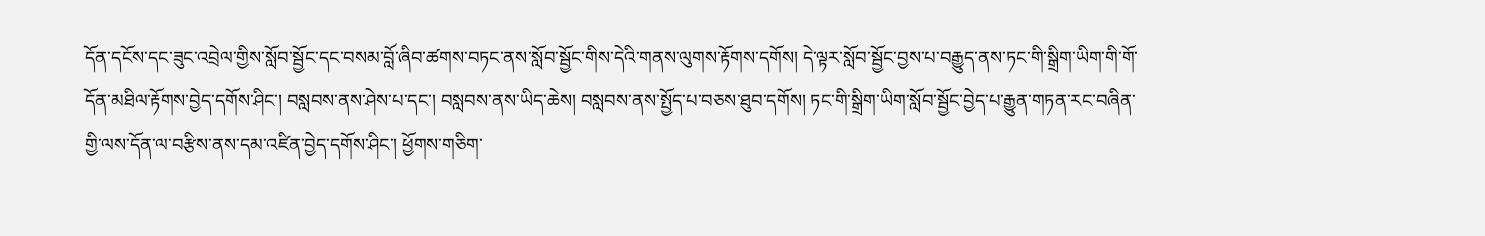དོན་དངོས་དང་ཟུང་འབྲེལ་གྱིས་སློབ་སྦྱོང་དང་བསམ་བློ་ཞིབ་ཚགས་བཏང་ནས་སློབ་སྦྱོང་གིས་དེའི་གནས་ལུགས་རྟོགས་དགོས། དེ་ལྟར་སློབ་སྦྱོང་བྱས་པ་བརྒྱུད་ནས་ཏང་གི་སྒྲིག་ཡིག་གི་གོ་དོན་མཐིལ་རྟོགས་བྱེད་དགོས་ཤིང་། བསླབས་ནས་ཤེས་པ་དང་། བསླབས་ནས་ཡིད་ཆེས། བསླབས་ནས་སྤྱོད་པ་བཅས་ཐུབ་དགོས། ཏང་གི་སྒྲིག་ཡིག་སློབ་སྦྱོང་བྱེད་པ་རྒྱུན་གཏན་རང་བཞིན་གྱི་ལས་དོན་ལ་བརྩིས་ནས་དམ་འཛིན་བྱེད་དགོས་ཤིང་། ཕྱོགས་གཅིག་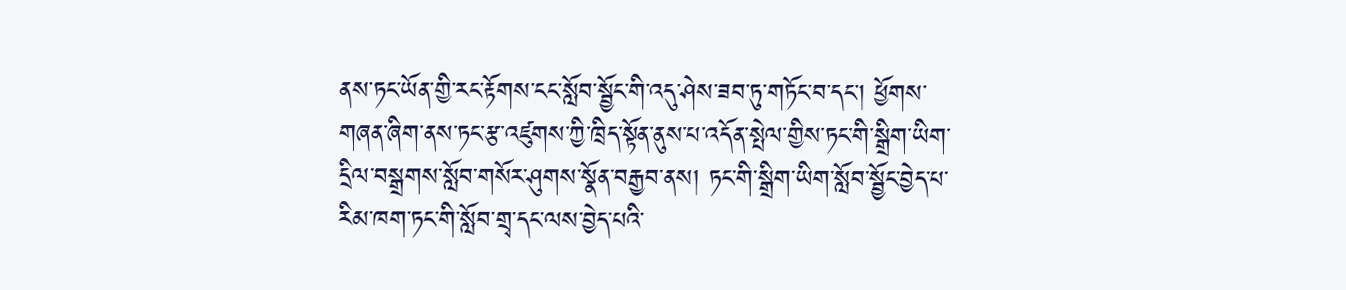ནས་ཏང་ཡོན་གྱི་རང་རྟོགས་ངང་སློབ་སྦྱོང་གི་འདུ་ཤེས་ཟབ་ཏུ་གཏོང་བ་དང་། ཕྱོགས་གཞན་ཞིག་ནས་ཏང་རྩ་འཛུགས་ཀྱི་ཁྲིད་སྟོན་ནུས་པ་འདོན་སྤེལ་གྱིས་ཏང་གི་སྒྲིག་ཡིག་དྲིལ་བསྒྲགས་སློབ་གསོར་ཤུགས་སྣོན་བརྒྱབ་ནས། ཏང་གི་སྒྲིག་ཡིག་སློབ་སྦྱོང་བྱེད་པ་རིམ་ཁག་ཏང་གི་སློབ་གྲྭ་དང་ལས་བྱེད་པའི་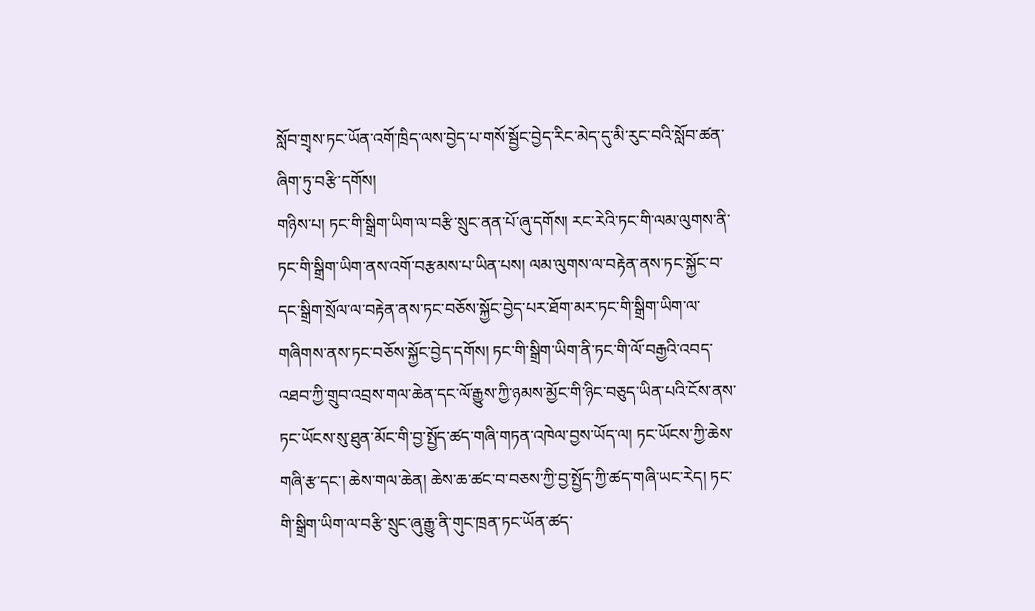སློབ་གྲྭས་ཏང་ཡོན་འགོ་ཁྲིད་ལས་བྱེད་པ་གསོ་སྦྱོང་བྱེད་རིང་མེད་དུ་མི་རུང་བའི་སློབ་ཚན་ཞིག་ཏུ་བརྩི་དགོས།
གཉིས་པ། ཏང་གི་སྒྲིག་ཡིག་ལ་བརྩི་སྲུང་ནན་པོ་ཞུ་དགོས། རང་རེའི་ཏང་གི་ལམ་ལུགས་ནི་ཏང་གི་སྒྲིག་ཡིག་ནས་འགོ་བརྩམས་པ་ཡིན་པས། ལམ་ལུགས་ལ་བརྟེན་ནས་ཏང་སྐྱོང་བ་དང་སྒྲིག་སྲོལ་ལ་བརྟེན་ནས་ཏང་བཅོས་སྐྱོང་བྱེད་པར་ཐོག་མར་ཏང་གི་སྒྲིག་ཡིག་ལ་གཞིགས་ནས་ཏང་བཅོས་སྐྱོང་བྱེད་དགོས། ཏང་གི་སྒྲིག་ཡིག་ནི་ཏང་གི་ལོ་བརྒྱའི་འབད་འཐབ་ཀྱི་གྲུབ་འབྲས་གལ་ཆེན་དང་ལོ་རྒྱུས་ཀྱི་ཉམས་མྱོང་གི་ཉིང་བཅུད་ཡིན་པའི་ངོས་ནས་ཏང་ཡོངས་སུ་ཐུན་མོང་གི་བྱ་སྤྱོད་ཚད་གཞི་གཏན་འཁེལ་བྱས་ཡོད་ལ། ཏང་ཡོངས་ཀྱི་ཆེས་གཞི་རྩ་དང་། ཆེས་གལ་ཆེན། ཆེས་ཆ་ཚང་བ་བཅས་ཀྱི་བྱ་སྤྱོད་ཀྱི་ཚད་གཞི་ཡང་རེད། ཏང་གི་སྒྲིག་ཡིག་ལ་བརྩི་སྲུང་ཞུ་རྒྱུ་ནི་གུང་ཁྲན་ཏང་ཡོན་ཚད་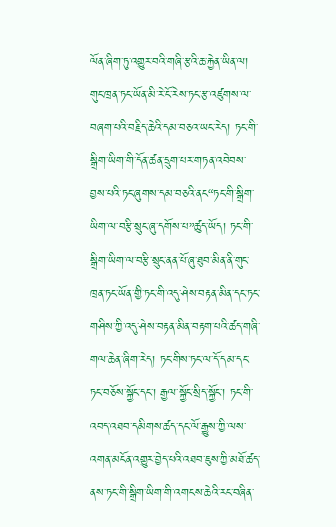ལོན་ཞིག་ཏུ་འགྱུར་བའི་གཞི་རྩའི་ཆ་རྐྱེན་ཡིན་ལ། གུང་ཁྲན་ཏང་ཡོན་མི་རེ་ངོ་རེས་ཏང་རྩ་འཛུགས་ལ་བཞག་པའི་བརྗིད་ཆེའི་དམ་བཅའ་ཡང་རེད། ཏང་གི་སྒྲིག་ཡིག་གི་དོན་ཚན་དྲུག་པར་གཏན་འབེབས་བྱས་པའི་ཏང་ཞུགས་དམ་བཅའི་ནང“ཏང་གི་སྒྲིག་ཡིག་ལ་བརྩི་སྲུང་ཞུ་དགོས་པ”ཚུད་ཡོད། ཏང་གི་སྒྲིག་ཡིག་ལ་བརྩི་སྲུང་ནན་པོ་ཞུ་ཐུབ་མིན་ནི་གུང་ཁྲན་ཏང་ཡོན་གྱི་ཏང་གི་འདུ་ཤེས་བརྟན་མིན་དང་ཏང་གཤིས་ཀྱི་འདུ་ཤེས་བརྟན་མིན་བརྟག་པའི་ཚད་གཞི་གལ་ཆེན་ཞིག་རེད། ཏང་གིས་ཏང་ལ་དོ་དམ་དང་ཏང་བཅོས་སྐྱོང་དང་། རྒྱལ་སྐྱོང་སྲིད་སྐྱོང་། ཏང་གི་འབད་འཐབ་དམིགས་ཚད་དང་ལོ་རྒྱུས་ཀྱི་ལས་འགན་མངོན་འགྱུར་བྱེད་པའི་འཐབ་ཇུས་ཀྱི་མཐོ་ཚད་ནས་ཏང་གི་སྒྲིག་ཡིག་གི་འགངས་ཆེའི་རང་བཞིན་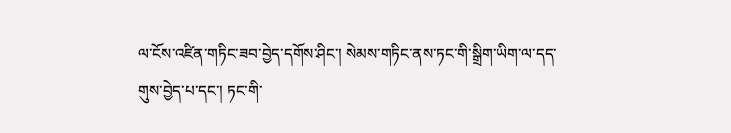ལ་ངོས་འཛིན་གཏིང་ཟབ་བྱེད་དགོས་ཤིང་། སེམས་གཏིང་ནས་ཏང་གི་སྒྲིག་ཡིག་ལ་དད་གུས་བྱེད་པ་དང་། ཏང་གི་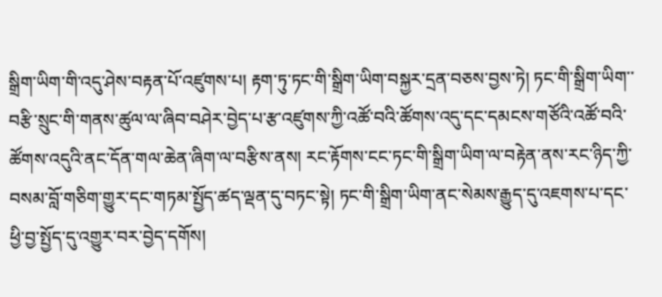སྒྲིག་ཡིག་གི་འདུ་ཤེས་བརྟན་པོ་འཛུགས་པ། རྟག་ཏུ་ཏང་གི་སྒྲིག་ཡིག་བསྐྱར་དྲན་བཅས་བྱས་ཏེ། ཏང་གི་སྒྲིག་ཡིག་་བརྩི་སྲུང་གི་གནས་ཚུལ་ལ་ཞིབ་བཤེར་བྱེད་པ་རྩ་འཛུགས་ཀྱི་འཚོ་བའི་ཚོགས་འདུ་དང་དམངས་གཙོའི་འཚོ་བའི་ཚོགས་འདུའི་ནང་དོན་གལ་ཆེན་ཞིག་ལ་བརྩིས་ནས། རང་རྟོགས་ངང་ཏང་གི་སྒྲིག་ཡིག་ལ་བརྟེན་ནས་རང་ཉིད་ཀྱི་བསམ་བློ་གཅིག་གྱུར་དང་གཏམ་སྤྱོད་ཚད་ལྡན་དུ་བཏང་སྟེ། ཏང་གི་སྒྲིག་ཡིག་ནང་སེམས་རྒྱུད་དུ་འཇགས་པ་དང་ཕྱི་བྱ་སྤྱོད་དུ་འགྱུར་བར་བྱེད་དགོས།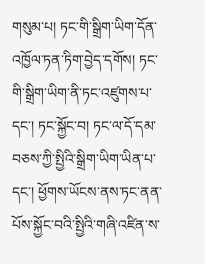གསུམ་པ། ཏང་གི་སྒྲིག་ཡིག་དོན་འཁྱོལ་ཏན་ཏིག་བྱེད་དགོས། ཏང་གི་སྒྲིག་ཡིག་ནི་ཏང་འཛུགས་པ་དང་། ཏང་སྐྱོང་བ། ཏང་ལ་དོ་དམ་བཅས་ཀྱི་སྤྱིའི་སྒྲིག་ཡིག་ཡིན་པ་དང་། ཕྱོགས་ཡོངས་ནས་ཏང་ནན་པོས་སྐྱོང་བའི་སྤྱིའི་གཞི་འཛིན་ས་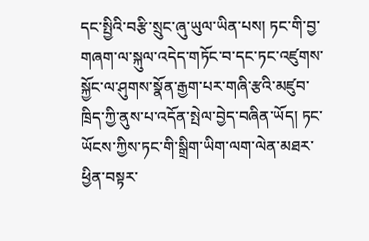དང་སྤྱིའི་བརྩི་སྲུང་ཞུ་ཡུལ་ཡིན་པས། ཏང་གི་བྱ་གཞག་ལ་སྐུལ་འདེད་གཏོང་བ་དང་ཏང་འཛུགས་སྐྱོང་ལ་ཤུགས་སྣོན་རྒྱག་པར་གཞི་རྩའི་མཛུབ་ཁྲིད་ཀྱི་ནུས་པ་འདོན་སྤེལ་བྱེད་བཞིན་ཡོད། ཏང་ཡོངས་ཀྱིས་ཏང་གི་སྒྲིག་ཡིག་ལག་ལེན་མཐར་ཕྱིན་བསྟར་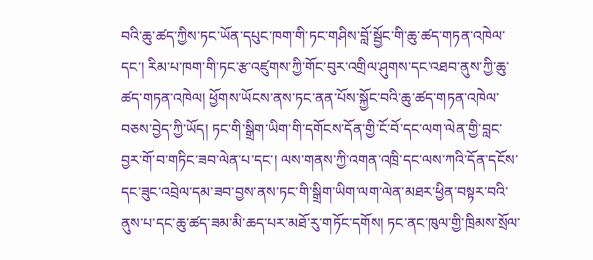བའི་ཆུ་ཚད་ཀྱིས་ཏང་ཡོན་དཔུང་ཁག་གི་ཏང་གཤིས་བློ་སྦྱོང་གི་ཆུ་ཚད་གཏན་འཁེལ་དང་། རིམ་པ་ཁག་གི་ཏང་རྩ་འཛུགས་ཀྱི་གོང་བུར་འགྲིལ་ཤུགས་དང་འཐབ་ནུས་ཀྱི་ཆུ་ཚད་གཏན་འཁེལ། ཕྱོགས་ཡོངས་ནས་ཏང་ནན་པོས་སྐྱོང་བའི་ཆུ་ཚད་གཏན་འཁེལ་བཅས་བྱེད་ཀྱི་ཡོད། ཏང་གི་སྒྲིག་ཡིག་གི་དགོངས་དོན་གྱི་ངོ་བོ་དང་ལག་ལེན་གྱི་བླང་བྱར་གོ་བ་གཏིང་ཟབ་ལེན་པ་དང་། ལས་གནས་ཀྱི་འགན་འཁྲི་དང་ལས་ཀའི་དོན་དངོས་དང་ཟུང་འབྲེལ་དམ་ཟབ་བྱས་ནས་ཏང་གི་སྒྲིག་ཡིག་ལག་ལེན་མཐར་ཕྱིན་བསྟར་བའི་ནུས་པ་དང་ཆུ་ཚད་ཟམ་མི་ཆད་པར་མཐོ་རུ་གཏོང་དགོས། ཏང་ནང་ཁུལ་གྱི་ཁྲིམས་སྲོལ་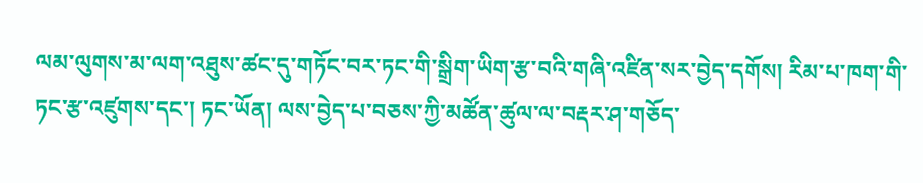ལམ་ལུགས་མ་ལག་འཐུས་ཚང་དུ་གཏོང་བར་ཏང་གི་སྒྲིག་ཡིག་རྩ་བའི་གཞི་འཛིན་སར་བྱེད་དགོས། རིམ་པ་ཁག་གི་ཏང་རྩ་འཛུགས་དང་། ཏང་ཡོན། ལས་བྱེད་པ་བཅས་ཀྱི་མཚོན་ཚུལ་ལ་བརྡར་ཤ་གཅོད་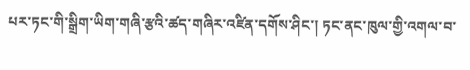པར་ཏང་གི་སྒྲིག་ཡིག་གཞི་རྩའི་ཚད་གཞིར་འཛིན་དགོས་ཤིང་། ཏང་ནང་ཁུལ་གྱི་འགལ་བ་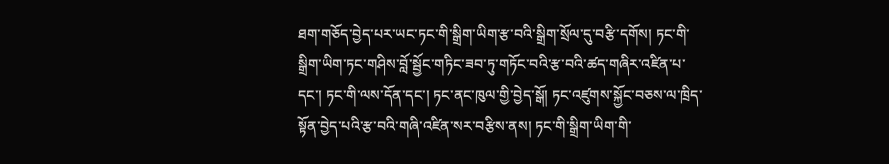ཐག་གཅོད་བྱེད་པར་ཡང་ཏང་གི་སྒྲིག་ཡིག་རྩ་བའི་སྒྲིག་སྲོལ་དུ་བརྩི་དགོས། ཏང་གི་སྒྲིག་ཡིག་ཏང་གཤིས་བློ་སྦྱོང་གཏིང་ཟབ་ཏུ་གཏོང་བའི་རྩ་བའི་ཚད་གཞིར་འཛིན་པ་དང་། ཏང་གི་ལས་དོན་དང་། ཏང་ནང་ཁུལ་གྱི་བྱེད་སྒོ། ཏང་འཛུགས་སྐྱོང་བཅས་ལ་ཁྲིད་སྟོན་བྱེད་པའི་རྩ་བའི་གཞི་འཛིན་སར་བརྩིས་ནས། ཏང་གི་སྒྲིག་ཡིག་གི་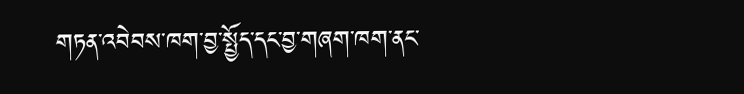གཏན་འབེབས་ཁག་བྱ་སྤྱོད་དང་བྱ་གཞག་ཁག་ནང་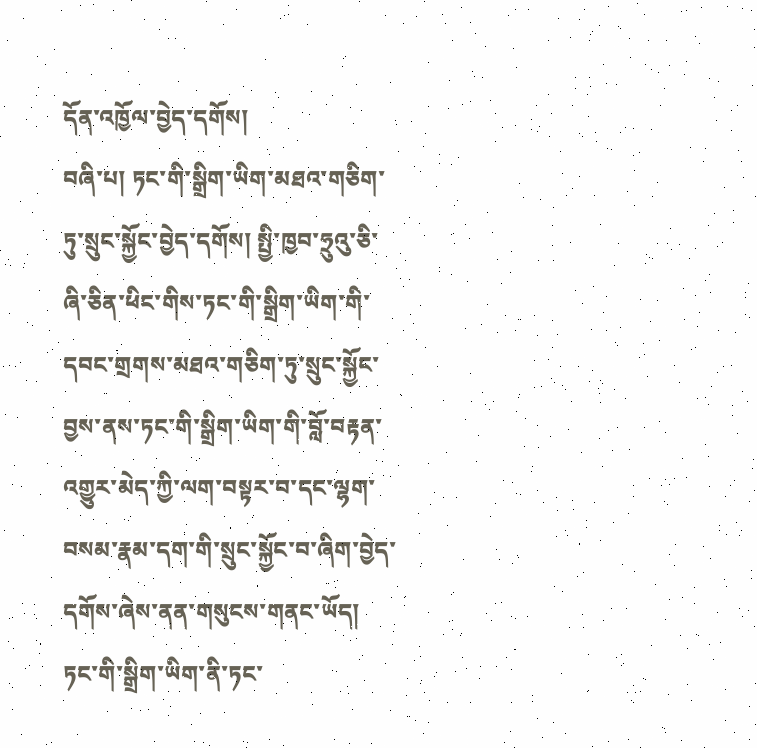དོན་འཁྱོལ་བྱེད་དགོས།
བཞི་པ། ཏང་གི་སྒྲིག་ཡིག་མཐའ་གཅིག་ཏུ་སྲུང་སྐྱོང་བྱེད་དགོས། སྤྱི་ཁྱབ་ཧྲུའུ་ཅི་ཞི་ཅིན་ཕིང་གིས་ཏང་གི་སྒྲིག་ཡིག་གི་དབང་གྲགས་མཐའ་གཅིག་ཏུ་སྲུང་སྐྱོང་བྱས་ནས་ཏང་གི་སྒྲིག་ཡིག་གི་བློ་བརྟན་འགྱུར་མེད་ཀྱི་ལག་བསྟར་བ་དང་ལྷག་བསམ་རྣམ་དག་གི་སྲུང་སྐྱོང་བ་ཞིག་བྱེད་དགོས་ཞེས་ནན་གསུངས་གནང་ཡོད། ཏང་གི་སྒྲིག་ཡིག་ནི་ཏང་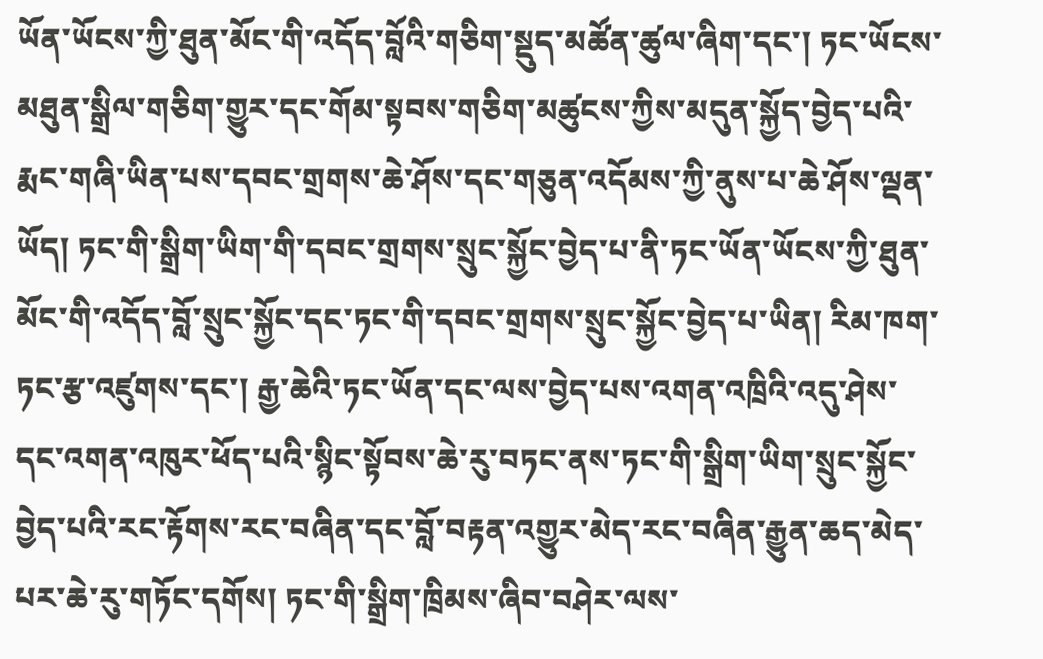ཡོན་ཡོངས་ཀྱི་ཐུན་མོང་གི་འདོད་བློའི་གཅིག་སྡུད་མཚོན་ཚུལ་ཞིག་དང་། ཏང་ཡོངས་མཐུན་སྒྲིལ་གཅིག་གྱུར་དང་གོམ་སྟབས་གཅིག་མཚུངས་ཀྱིས་མདུན་སྐྱོད་བྱེད་པའི་རྨང་གཞི་ཡིན་པས་དབང་གྲགས་ཆེ་ཤོས་དང་གཅུན་འདོམས་ཀྱི་ནུས་པ་ཆེ་ཤོས་ལྡན་ཡོད། ཏང་གི་སྒྲིག་ཡིག་གི་དབང་གྲགས་སྲུང་སྐྱོང་བྱེད་པ་ནི་ཏང་ཡོན་ཡོངས་ཀྱི་ཐུན་མོང་གི་འདོད་བློ་སྲུང་སྐྱོང་དང་ཏང་གི་དབང་གྲགས་སྲུང་སྐྱོང་བྱེད་པ་ཡིན། རིམ་ཁག་ཏང་རྩ་འཛུགས་དང་། རྒྱ་ཆེའི་ཏང་ཡོན་དང་ལས་བྱེད་པས་འགན་འཁྲིའི་འདུ་ཤེས་དང་འགན་འཁུར་ཕོད་པའི་སྙིང་སྟོབས་ཆེ་རུ་བཏང་ནས་ཏང་གི་སྒྲིག་ཡིག་སྲུང་སྐྱོང་བྱེད་པའི་རང་རྟོགས་རང་བཞིན་དང་བློ་བརྟན་འགྱུར་མེད་རང་བཞིན་རྒྱུན་ཆད་མེད་པར་ཆེ་རུ་གཏོང་དགོས། ཏང་གི་སྒྲིག་ཁྲིམས་ཞིབ་བཤེར་ལས་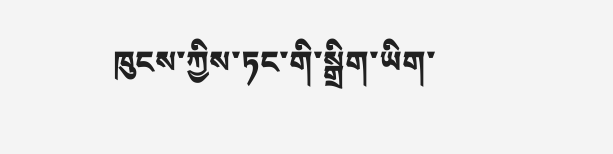ཁུངས་ཀྱིས་ཏང་གི་སྒྲིག་ཡིག་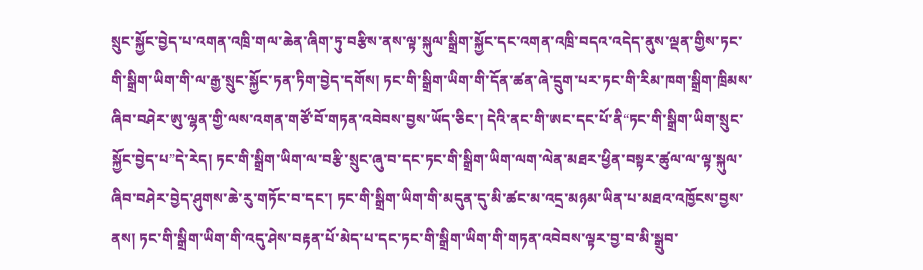སྲུང་སྐྱོང་བྱེད་པ་འགན་འཁྲི་གལ་ཆེན་ཞིག་ཏུ་བརྩིས་ནས་ལྟ་སྐུལ་སྒྲིག་སྐྱོང་དང་འགན་འཁྲི་བདའ་འདེད་ནུས་ལྡན་གྱིས་ཏང་གི་སྒྲིག་ཡིག་གི་ལ་རྒྱ་སྲུང་སྐྱོང་ཏན་ཏིག་བྱེད་དགོས། ཏང་གི་སྒྲིག་ཡིག་གི་དོན་ཚན་ཞེ་དྲུག་པར་ཏང་གི་རིམ་ཁག་སྒྲིག་ཁྲིམས་ཞིབ་བཤེར་ཨུ་ལྷན་གྱི་ལས་འགན་གཙོ་བོ་གཏན་འབེབས་བྱས་ཡོད་ཅིང་། དེའི་ནང་གི་ཨང་དང་པོ་ནི“ཏང་གི་སྒྲིག་ཡིག་སྲུང་སྐྱོང་བྱེད་པ”དེ་རེད། ཏང་གི་སྒྲིག་ཡིག་ལ་བརྩི་སྲུང་ཞུ་བ་དང་ཏང་གི་སྒྲིག་ཡིག་ལག་ལེན་མཐར་ཕྱིན་བསྟར་ཚུལ་ལ་ལྟ་སྐུལ་ཞིབ་བཤེར་བྱེད་ཤུགས་ཆེ་རུ་གཏོང་བ་དང་། ཏང་གི་སྒྲིག་ཡིག་གི་མདུན་དུ་མི་ཚང་མ་འདྲ་མཉམ་ཡིན་པ་མཐའ་འཁྱོངས་བྱས་ནས། ཏང་གི་སྒྲིག་ཡིག་གི་འདུ་ཤེས་བརྟན་པོ་མེད་པ་དང་ཏང་གི་སྒྲིག་ཡིག་གི་གཏན་འབེབས་ལྟར་བྱ་བ་མི་སྒྲུབ་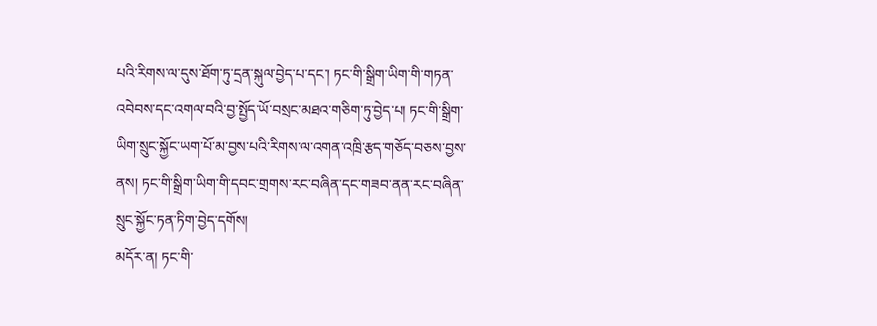པའི་རིགས་ལ་དུས་ཐོག་ཏུ་དྲན་སྐུལ་བྱེད་པ་དང་། ཏང་གི་སྒྲིག་ཡིག་གི་གཏན་འབེབས་དང་འགལ་བའི་བྱ་སྤྱོད་ཡོ་བསྲང་མཐའ་གཅིག་ཏུ་བྱེད་པ། ཏང་གི་སྒྲིག་ཡིག་སྲུང་སྐྱོང་ཡག་པོ་མ་བྱས་པའི་རིགས་ལ་འགན་འཁྲི་རྩད་གཅོད་བཅས་བྱས་ནས། ཏང་གི་སྒྲིག་ཡིག་གི་དབང་གྲགས་རང་བཞིན་དང་གཟབ་ནན་རང་བཞིན་སྲུང་སྐྱོང་ཏན་ཏིག་བྱེད་དགོས།
མདོར་ན། ཏང་གི་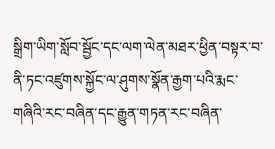སྒྲིག་ཡིག་སློབ་སྦྱོང་དང་ལག་ལེན་མཐར་ཕྱིན་བསྟར་བ་ནི་ཏང་འཛུགས་སྐྱོང་ལ་ཤུགས་སྣོན་རྒྱག་པའི་རྨང་གཞིའི་རང་བཞིན་དང་རྒྱུན་གཏན་རང་བཞིན་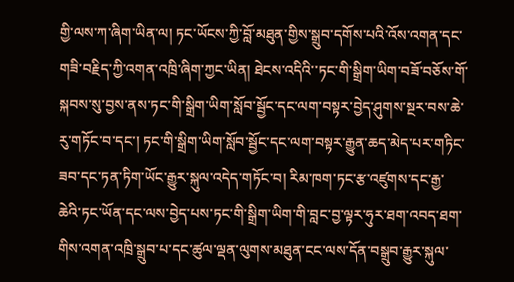གྱི་ལས་ཀ་ཞིག་ཡིན་ལ། ཏང་ཡོངས་ཀྱི་བློ་མཐུན་གྱིས་སྒྲུབ་དགོས་པའི་འོས་འགན་དང་གཟི་བརྗིད་ཀྱི་འགན་འཁྲི་ཞིག་ཀྱང་ཡིན། ཐེངས་འདིའི་་ཏང་གི་སྒྲིག་ཡིག་བཟོ་བཅོས་གོ་སྐབས་སུ་བྱས་ནས་ཏང་གི་སྒྲིག་ཡིག་སློབ་སྦྱོང་དང་ལག་བསྟར་བྱེད་ཤུགས་སྔར་བས་ཆེ་རུ་གཏོང་བ་དང་། ཏང་གི་སྒྲིག་ཡིག་སློབ་སྦྱོང་དང་ལག་བསྟར་རྒྱུན་ཆད་མེད་པར་གཏིང་ཟབ་དང་ཏན་ཏིག་ཡོང་རྒྱུར་སྐུལ་འདེད་གཏོང་བ། རིམ་ཁག་ཏང་རྩ་འཛུགས་དང་རྒྱ་ཆེའི་ཏང་ཡོན་དང་ལས་བྱེད་པས་ཏང་གི་སྒྲིག་ཡིག་གི་བླང་བྱ་ལྟར་ཧུར་ཐག་འབད་ཐག་གིས་འགན་འཁྲི་སྒྲུབ་པ་དང་ཚུལ་ལྡན་ལུགས་མཐུན་ངང་ལས་དོན་བསྒྲུབ་རྒྱུར་སྐུལ་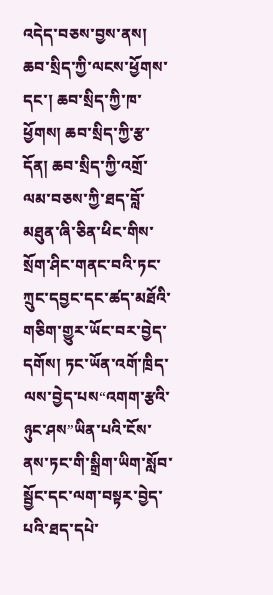འདེད་བཅས་བྱས་ནས། ཆབ་སྲིད་ཀྱི་ལངས་ཕྱོགས་དང་། ཆབ་སྲིད་ཀྱི་ཁ་ཕྱོགས། ཆབ་སྲིད་ཀྱི་རྩ་དོན། ཆབ་སྲིད་ཀྱི་འགྲོ་ལམ་བཅས་ཀྱི་ཐད་བློ་མཐུན་ཞི་ཅིན་ཕིང་གིས་སྲོག་ཤིང་གནང་བའི་ཏང་ཀྲུང་དབྱང་དང་ཚད་མཐོའི་གཅིག་གྱུར་ཡོང་བར་བྱེད་དགོས། ཏང་ཡོན་འགོ་ཁྲིད་ལས་བྱེད་པས“འགག་རྩའི་ཉུང་ཤས”ཡིན་པའི་ངོས་ནས་ཏང་གི་སྒྲིག་ཡིག་སློབ་སྦྱོང་དང་ལག་བསྟར་བྱེད་པའི་ཐད་དཔེ་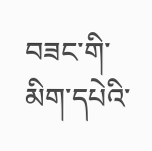བཟང་གི་མིག་དཔེའི་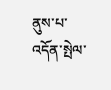ནུས་པ་འདོན་སྤེལ་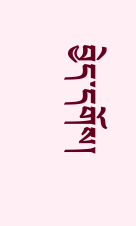བྱེད་དགོས།